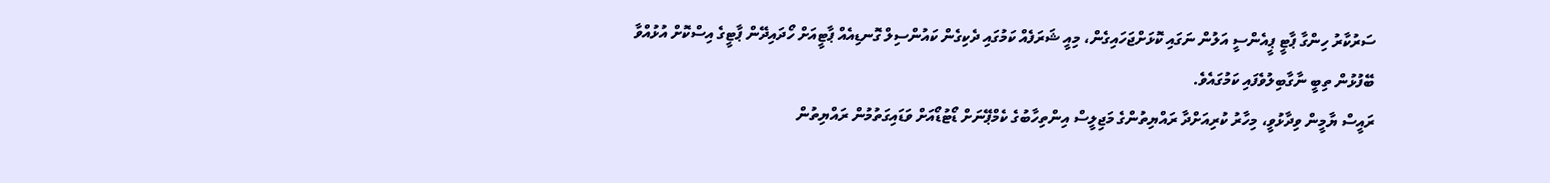ސަރުކާރު ހިންގާ ޕާޓީ ޕީއެންސީ އަލުން ނަގައި ކޮޅަށްޖަހައިގެން، މިއީ ޝަރަފެއް ކަމުގައި ދެކިގެން ކައުންސިލް ގޮނޑިއެއް ޕާޓީއަށް ހޯދައިދޭން ޕާޓީގެ އިސްކޮށް އުޅުއްވާ ބޭފުޅުން ތިބީ ނާގާބިލުވެފައި ކަމުގައެވެ.
ރައީސް ޔާމީން ވިދާޅުވީ، މިހާރު ކުރިއަށްދާ ރައްޔިތުންގެ މަޖިލީސް އިންތިހާބުގެ ކެމްޕޭނަށް ޑޯޓުޑޯއަށް ވަޑައިގަތުމުން ރައްޔިތުން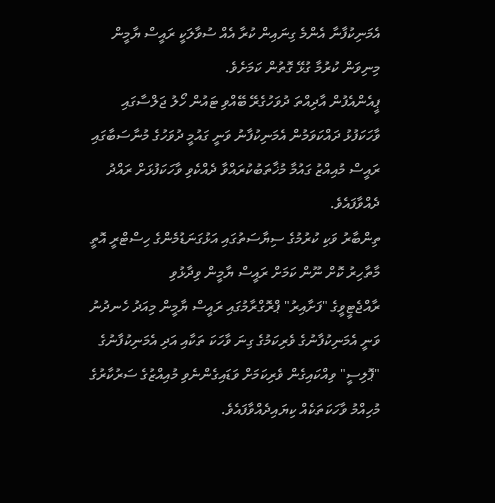އެމަނިކުފާނާ އެންމެ ގިނައިން ކުރާ އެއް ސުވާލަކީ ރައީސް ޔާމީން މިނިވަން ކުރުމާ ގުޅޭ ގޮތުން ކަމަށެވެ.
ޕީއެންއެފުން އާދިއްތަ ދުވަހުގެރޭ ބޭއްވި ޓައުން ހޯލު ޖަލްސާގައި ވާހަކަފުޅު ދައްކަވަމުން އެމަނިކުފާނު ވަނީ ގައުމީ ދުވަހުގެ މުނާސަބާގައި ރައީސް މުއިއްޒު ގައުމާ މުޚާތަބުކުރައްވާ ދެއްކެވި ވާހަކަފުޅަށް ރައްދު ދެއްވާފައެވެ.
ތިންބާރު ވަކި ކުރުމުގެ ސިޔާސަތުގައި އަޅުގަނަޑުމެންގެ ހިސްޓްރީ އޮތީ މާތާހިރު ކޮށް ނޫން ކަމަށް ރައީސް ޔާމީން ވިދާޅުވި
ރާއްޖެޓީވީގެ "ފަށާއިރު" ޕްރޮގްރާމުގައި ރައީސް ޔާމީން މިއަދު ހެނދުނު ވަނީ އެމަނިކުފާނުގެ ވެރިކަމުގެ ގިނަ ވާހަކަ ތަކާއި އަދި އެމަނިކުފާނުގެ "ޕޮލިސީ" ވިއްކައިގެން ވެރިކަމަށް ވަޑައިގެންނެވި މުއިއްޒުގެ ސަރުކާރުގެ މުހިއްމު ވާހަކަތަކެއް ކިޔައިދެއްވާފައެވެ.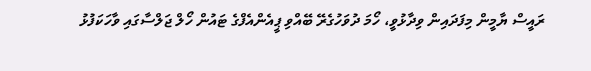ރައީސް ޔާމީން މިފަދައިން ވިދާޅުވީ، ހޯމަ ދުވަހުގެރޭ ބޭއްވި ޕީއެންއެފްގެ ޓައުން ހޯލް ޖަލްސާގައި ވާހަކަފުޅު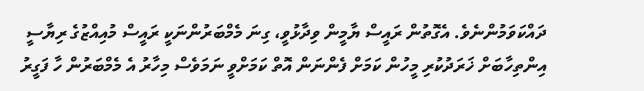ދައްކަވަމުންނެވެ. އެގޮތުން ރައީސް ޔާމީން ވިދާޅުވީ، ގިނަ މެމްބަރުންނަކީ ރައީސް މުއިއްޒުގެ ރިޔާސީ އިންތިހާބަށް ޚަރަދުކުރި މީހުން ކަމަށް ފެންނަން އޮތް ކަމަށްވީ ނަމަވެސް މިހާރު އެ މެމްބަރުން ހާ ފަގީރު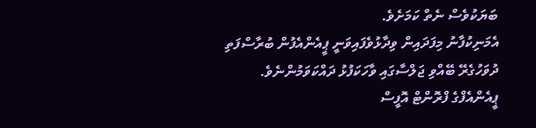ބަޔަކުވެސް ނެތް ކަމަށެވެ.
އެމަނިކުފާނު މިފަދައިން ވިދާޅުވެފައިވަނީ ޕީއެންއެފުން ބުރާސްފަތި ދުވަހުގެރޭ ބޭއްވި ޖަލްސާގައި ވާހަކަފުޅު ދައްކަވަމުންނެވެ.
ޕީއެންއެފްގެ ފްރޮންޓް އޮފީސް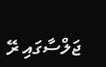ޖަލްސާގައި ރޭ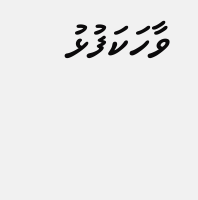ވާހަކަފުޅު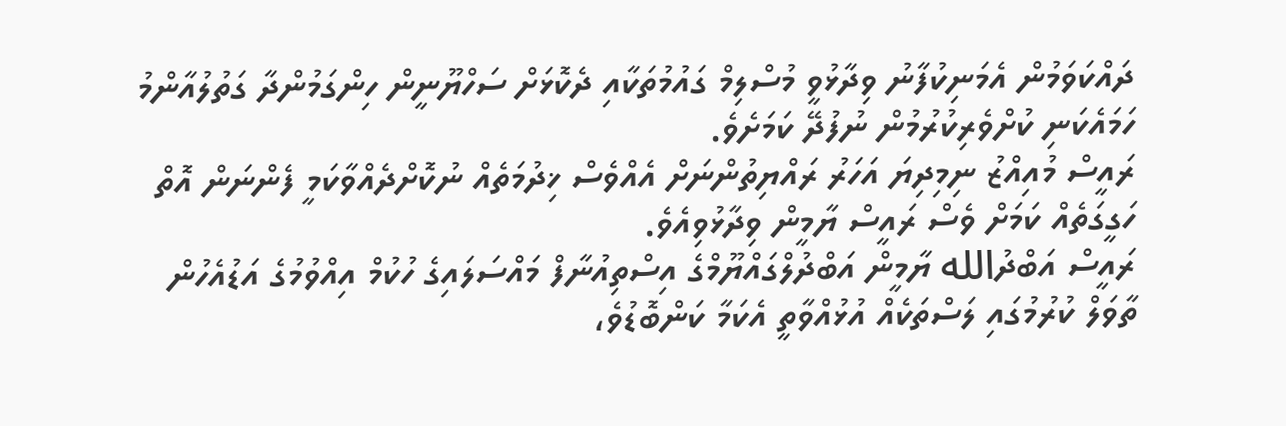ދައްކަވަމުން އެމަނިކުފާނު ވިދާޅުވީ މުސްލިމް ގައުމުތަކާއި ދެކޮޅަށް ސަހްޔޫނީން ހިންގަމުންދާ ގަތުލުއާންމު ހަމައެކަނި ކުށްވެރިކުރުމުން ނުފުދޭ ކަމަށެވެ.
ރައީސް މުއިއްޒު ނިމިދިޔަ އަހަރު ރައްޔިތުންނަށް އެއްވެސް ޚިދުމަތެއް ނުކޮށްދެއްވާކަމީ ފެންނަން އޮތް ހަގީގަތެއް ކަމަށް ވެސް ރައީސް ޔާމީން ވިދާޅުވިއެވެ.
ރައީސް އަބްދުالله ޔާމީން އަބްދުލްގައްޔޫމްގެ އިސްތިއުނާފް މައްސަލައިގެ ހުކުމް އިއްވުމުގެ އަޑުއެހުން ތާވަލް ކުރުމުގައި ލަސްތަކެއް އުޅުއްވާތީ އެކަމާ ކަންބޮޑުވެ،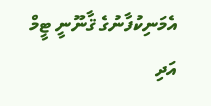އެމަނިކުފާނުގެ ޤާނޫނީ ޓީމް އަދި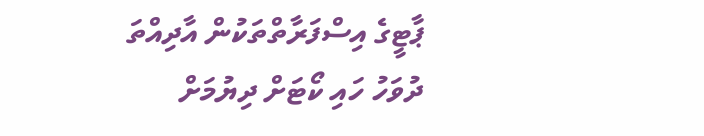ޕާޓީގެ އިސްފަރާތްތަކުން އާދިއްތަ ދުވަހު ހައި ކޯޓަށް ދިޔުމަށް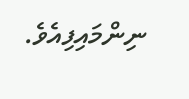ނިންމައިފިއެވެ.